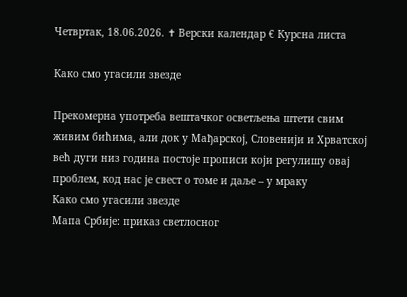Четвртак, 18.06.2026. ✝ Верски календар € Курсна листа

Како смо угасили звезде

Прекомерна употреба вештачког осветљења штети свим живим бићима, али док у Мађарској, Словенији и Хрватској већ дуги низ година постоје прописи који регулишу овај проблем, код нас је свест о томе и даље – у мраку
Како смо угасили звезде
Мапа Србије: приказ светлосног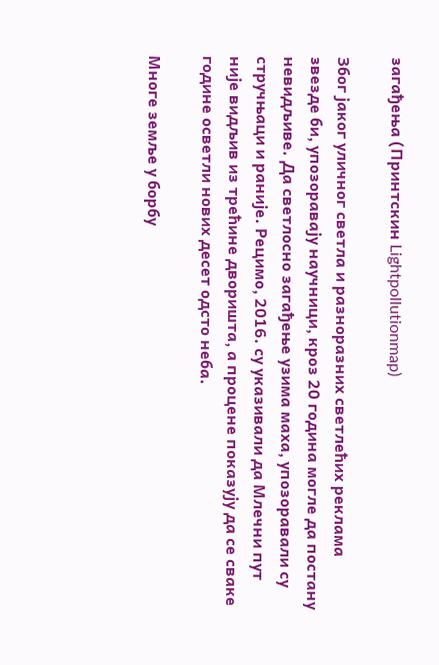загађења (Принтскин Lightpollutionmap)

Због јаког уличног светла и разноразних светлећих реклама звезде би, упозоравају научници, кроз 20 година могле да постану невидљиве. Да светлосно загађење узима маха, упозоравали су стручњаци и раније. Рецимо, 2016. су указивали да Млечни пут није видљив из трећине дворишта, а процене показују да се сваке године осветли нових десет одсто неба.

Многе земље у борбу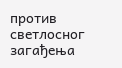против светлосног загађења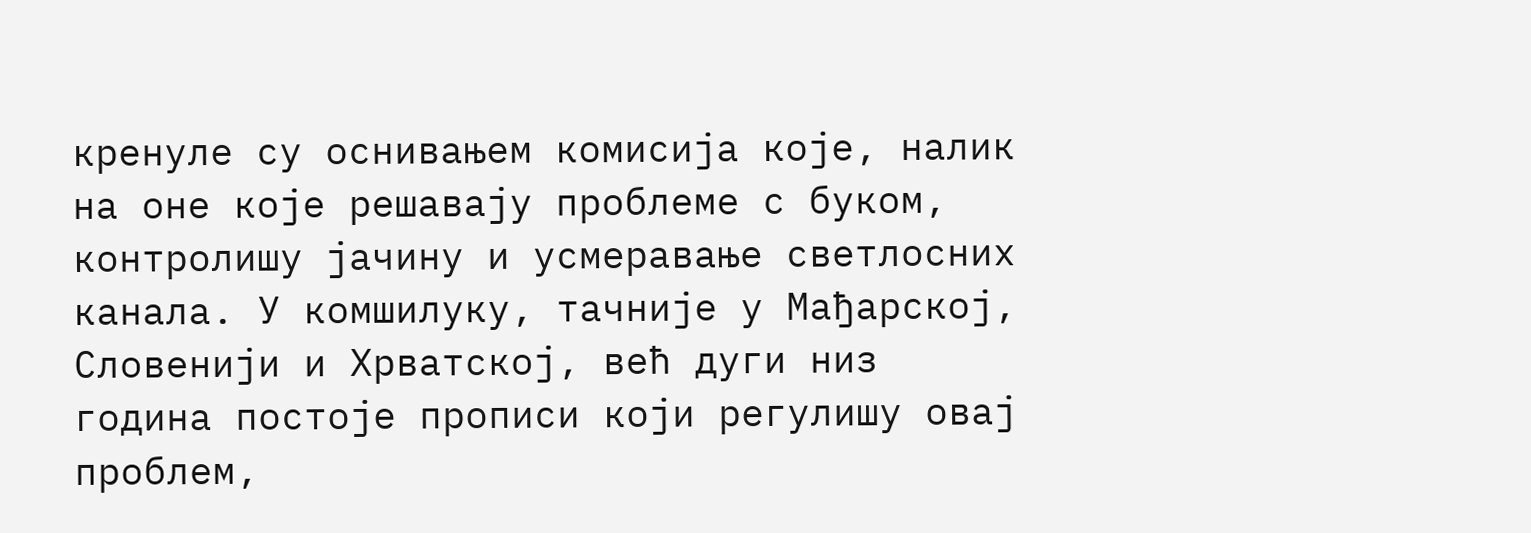кренуле су оснивањем комисија које, налик на оне које решавају проблеме с буком, контролишу јачину и усмеравање светлосних канала. У комшилуку, тачније у Мађарској, Словенији и Хрватској, већ дуги низ година постоје прописи који регулишу овај проблем,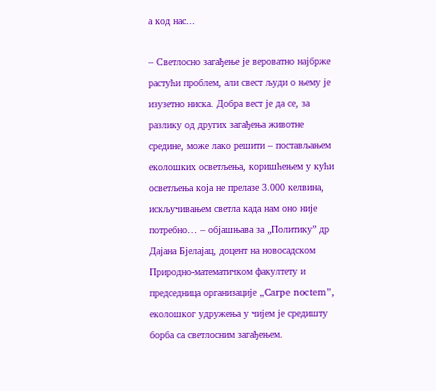а код нас...

– Светлосно загађење је вероватно најбрже растући проблем, али свест људи о њему је изузетно ниска. Добра вест је да се, за разлику од других загађења животне средине, може лако решити – постављањем еколошких осветљења, коришћењем у кући осветљења која не прелазе 3.000 келвина, искључивањем светла када нам оно није потребно… – објашњава за „Политику” др Дајана Бјелајац, доцент на новосадском Природно-математичком факултету и председница организације „Carpe noctem”, еколошког удружења у чијем је средишту борба са светлосним загађењем.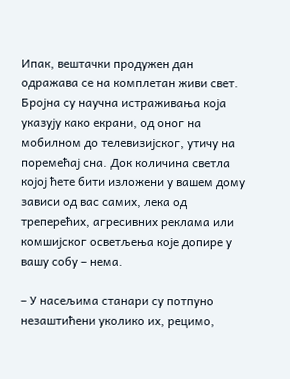Ипак, вештачки продужен дан одражава се на комплетан живи свет. Бројна су научна истраживања која указују како екрани, од оног на мобилном до телевизијског, утичу на поремећај сна. Док количина светла којој ћете бити изложени у вашем дому зависи од вас самих, лека од треперећих, агресивних реклама или комшијског осветљења које допире у вашу собу – нема.

– У насељима станари су потпуно незаштићени уколико их, рецимо,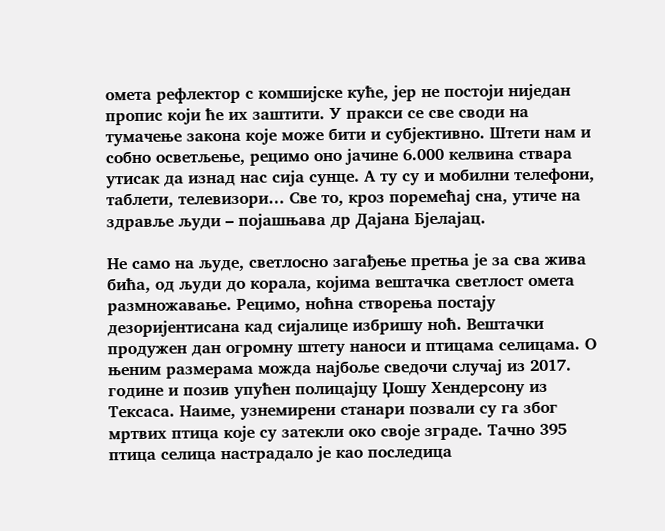омета рефлектор с комшијске куће, јер не постоји ниједан пропис који ће их заштити. У пракси се све своди на тумачење закона које може бити и субјективно. Штети нам и собно осветљење, рецимо оно јачине 6.000 келвина ствара утисак да изнад нас сија сунце. А ту су и мобилни телефони, таблети, телевизори… Све то, кроз поремећај сна, утиче на здравље људи – појашњава др Дајана Бјелајац.

Не само на људе, светлосно загађење претња је за сва жива бића, од људи до корала, којима вештачка светлост омета размножавање. Рецимо, ноћна створења постају дезоријентисана кад сијалице избришу ноћ. Вештачки продужен дан огромну штету наноси и птицама селицама. О њеним размерама можда најбоље сведочи случај из 2017. године и позив упућен полицајцу Џошу Хендерсону из Тексаса. Наиме, узнемирени станари позвали су га због мртвих птица које су затекли око своје зграде. Тачно 395 птица селица настрадало је као последица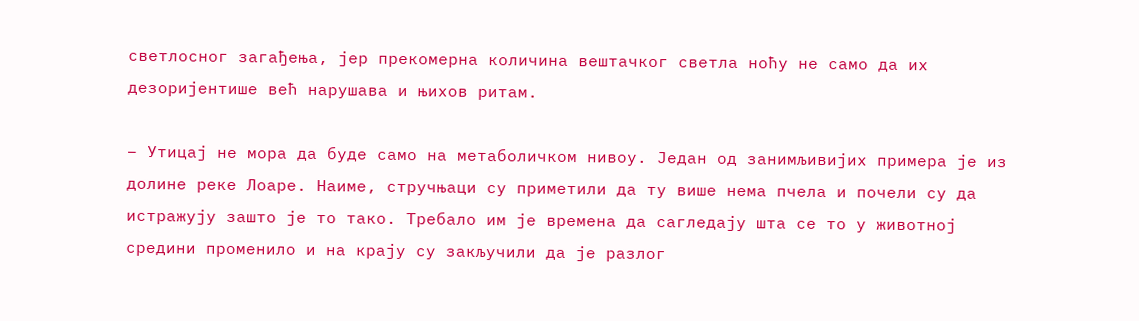светлосног загађења, јер прекомерна количина вештачког светла ноћу не само да их дезоријентише већ нарушава и њихов ритам.

– Утицај не мора да буде само на метаболичком нивоу. Један од занимљивијих примера је из долине реке Лоаре. Наиме, стручњаци су приметили да ту више нема пчела и почели су да истражују зашто је то тако. Требало им је времена да сагледају шта се то у животној средини променило и на крају су закључили да је разлог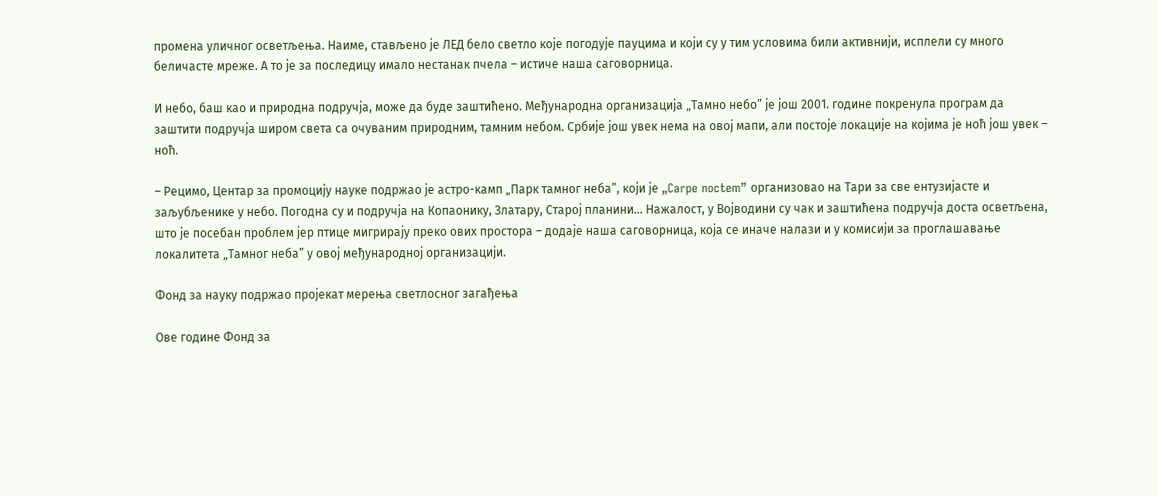промена уличног осветљења. Наиме, стављено је ЛЕД бело светло које погодује пауцима и који су у тим условима били активнији, исплели су много беличасте мреже. А то је за последицу имало нестанак пчела – истиче наша саговорница.

И небо, баш као и природна подручја, може да буде заштићено. Међународна организација „Тамно небо” је још 2001. године покренула програм да заштити подручја широм света са очуваним природним, тамним небом. Србије још увек нема на овој мапи, али постоје локације на којима је ноћ још увек – ноћ.

– Рецимо, Центар за промоцију науке подржао је астро-камп „Парк тамног неба”, који је „Carpe noctem” организовао на Тари за све ентузијасте и заљубљенике у небо. Погодна су и подручја на Копаонику, Златару, Старој планини… Нажалост, у Војводини су чак и заштићена подручја доста осветљена, што је посебан проблем јер птице мигрирају преко ових простора – додаје наша саговорница, која се иначе налази и у комисији за проглашавање локалитета „Тамног неба” у овој међународној организацији.

Фонд за науку подржао пројекат мерења светлосног загађења

Ове године Фонд за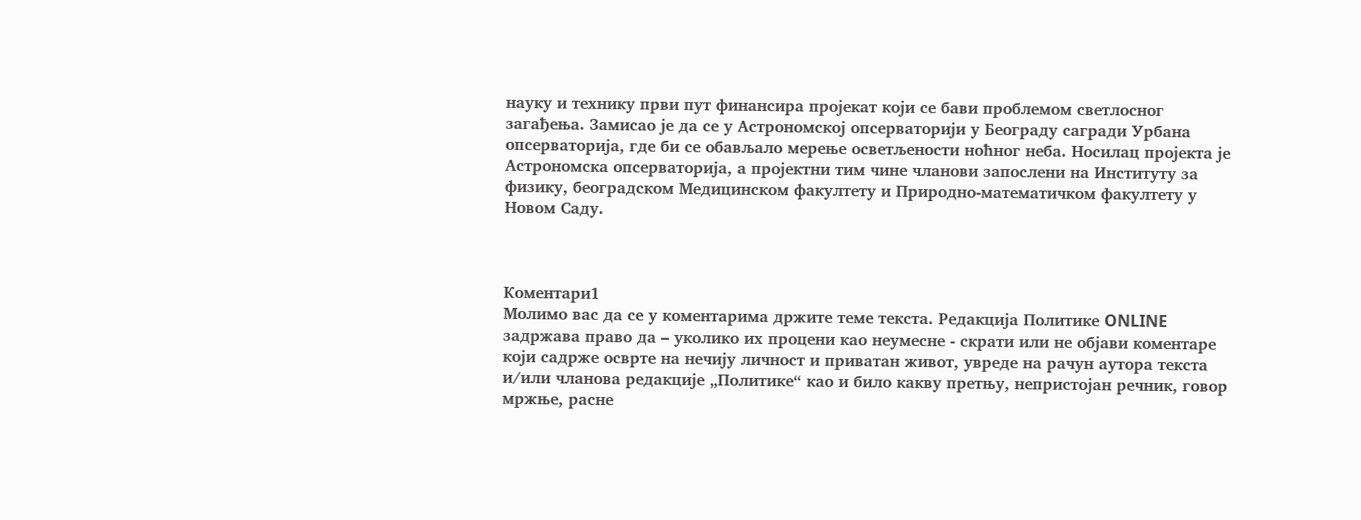науку и технику први пут финансира пројекат који се бави проблемом светлосног загађења. Замисао је да се у Астрономској опсерваторији у Београду сагради Урбана опсерваторија, где би се обављало мерење осветљености ноћног неба. Носилац пројекта је Астрономска опсерваторија, а пројектни тим чине чланови запослени на Институту за физику, београдском Медицинском факултету и Природно-математичком факултету у Новом Саду.



Коментари1
Молимо вас да се у коментарима држите теме текста. Редакција Политике ONLINE задржава право да – уколико их процени као неумесне - скрати или не објави коментаре који садрже осврте на нечију личност и приватан живот, увреде на рачун аутора текста и/или чланова редакције „Политике“ као и било какву претњу, непристојан речник, говор мржње, расне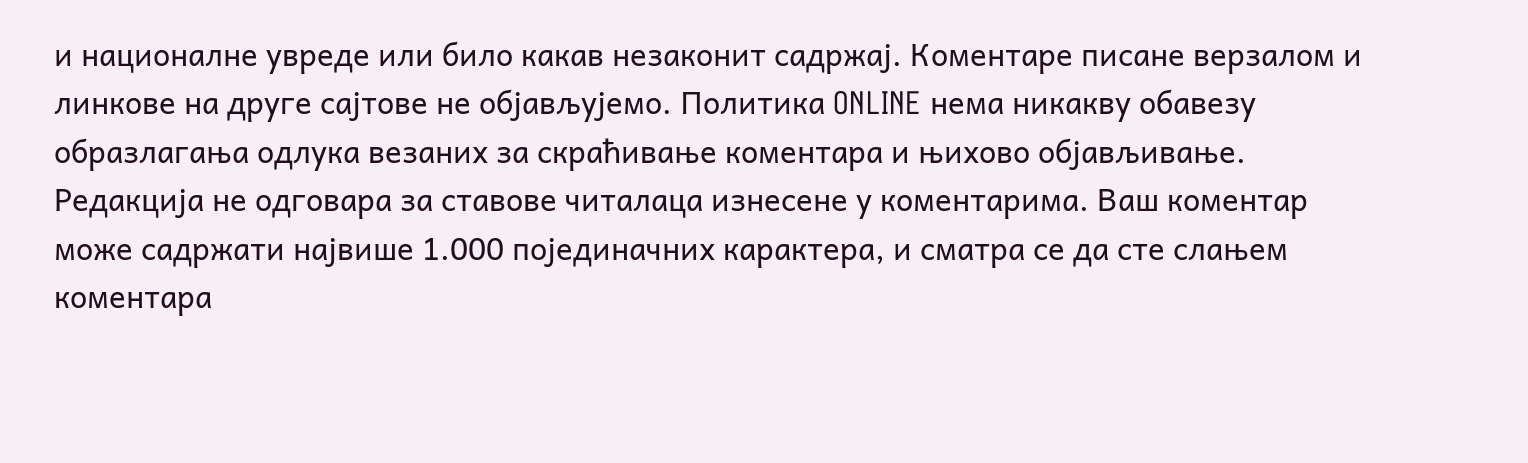и националне увреде или било какав незаконит садржај. Коментаре писане верзалом и линкове на друге сајтове не објављујемо. Политика ONLINE нема никакву обавезу образлагања одлука везаних за скраћивање коментара и њихово објављивање. Редакција не одговара за ставове читалаца изнесене у коментарима. Ваш коментар може садржати највише 1.000 појединачних карактера, и сматра се да сте слањем коментара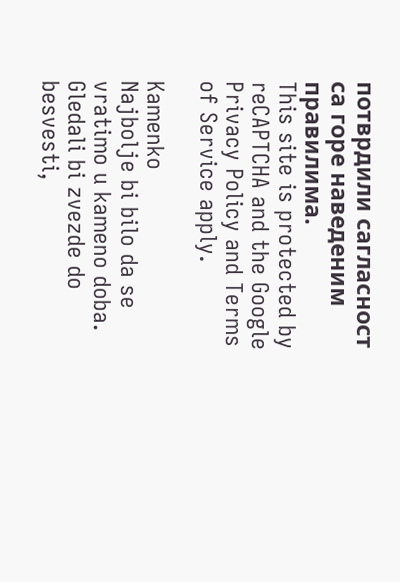потврдили сагласност са горе наведеним правилима.
This site is protected by reCAPTCHA and the Google Privacy Policy and Terms of Service apply.

Kamenko
Najbolje bi bilo da se vratimo u kameno doba. Gledali bi zvezde do besvesti,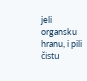jeli organsku hranu, i pili čistu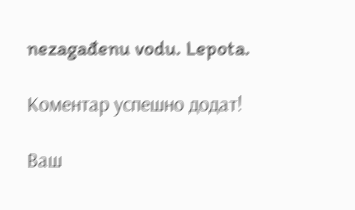nezagađenu vodu. Lepota.

Комeнтар успeшно додат!

Ваш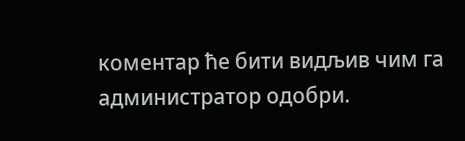комeнтар ћe бити видљив чим га администратор одобри.